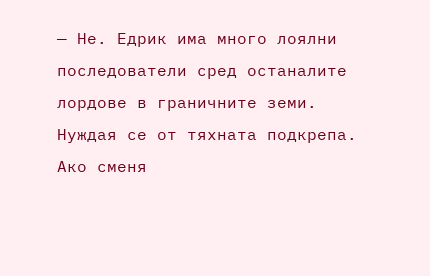— Не. Едрик има много лоялни последователи сред останалите лордове в граничните земи. Нуждая се от тяхната подкрепа. Ако сменя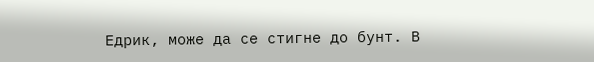Едрик, може да се стигне до бунт. В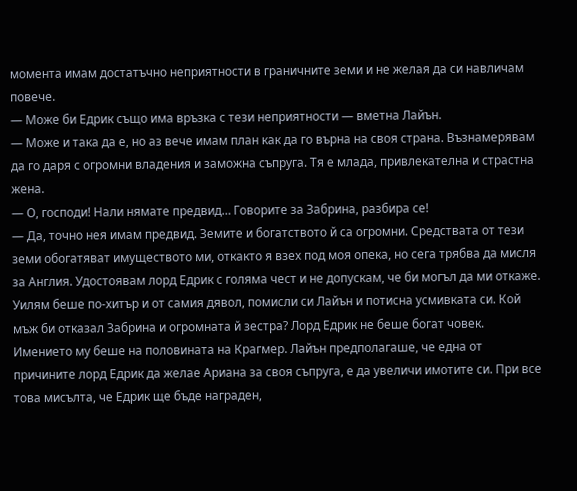момента имам достатъчно неприятности в граничните земи и не желая да си навличам повече.
— Може би Едрик също има връзка с тези неприятности — вметна Лайън.
— Може и така да е, но аз вече имам план как да го върна на своя страна. Възнамерявам да го даря с огромни владения и заможна съпруга. Тя е млада, привлекателна и страстна жена.
— О, господи! Нали нямате предвид… Говорите за Забрина, разбира се!
— Да, точно нея имам предвид. Земите и богатството й са огромни. Средствата от тези земи обогатяват имуществото ми, откакто я взех под моя опека, но сега трябва да мисля за Англия. Удостоявам лорд Едрик с голяма чест и не допускам, че би могъл да ми откаже.
Уилям беше по-хитър и от самия дявол, помисли си Лайън и потисна усмивката си. Кой мъж би отказал Забрина и огромната й зестра? Лорд Едрик не беше богат човек. Имението му беше на половината на Крагмер. Лайън предполагаше, че една от причините лорд Едрик да желае Ариана за своя съпруга, е да увеличи имотите си. При все това мисълта, че Едрик ще бъде награден,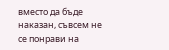вместо да бъде наказан, съвсем не се понрави на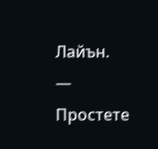Лайън.
— Простете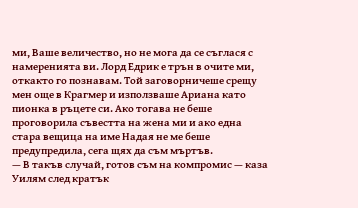ми, Ваше величество, но не мога да се съглася с намеренията ви. Лорд Едрик е трън в очите ми, откакто го познавам. Той заговорничеше срещу мен още в Крагмер и използваше Ариана като пионка в ръцете си. Ако тогава не беше проговорила съвестта на жена ми и ако една стара вещица на име Надая не ме беше предупредила, сега щях да съм мъртъв.
— В такъв случай, готов съм на компромис — каза Уилям след кратък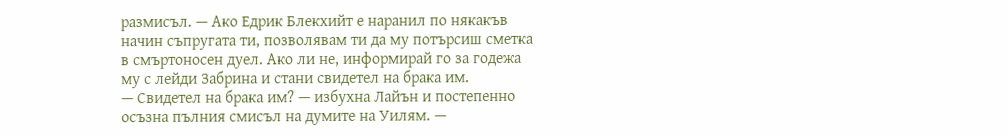размисъл. — Ако Едрик Блекхийт е наранил по някакъв начин съпругата ти, позволявам ти да му потърсиш сметка в смъртоносен дуел. Ако ли не, информирай го за годежа му с лейди Забрина и стани свидетел на брака им.
— Свидетел на брака им? — избухна Лайън и постепенно осъзна пълния смисъл на думите на Уилям. —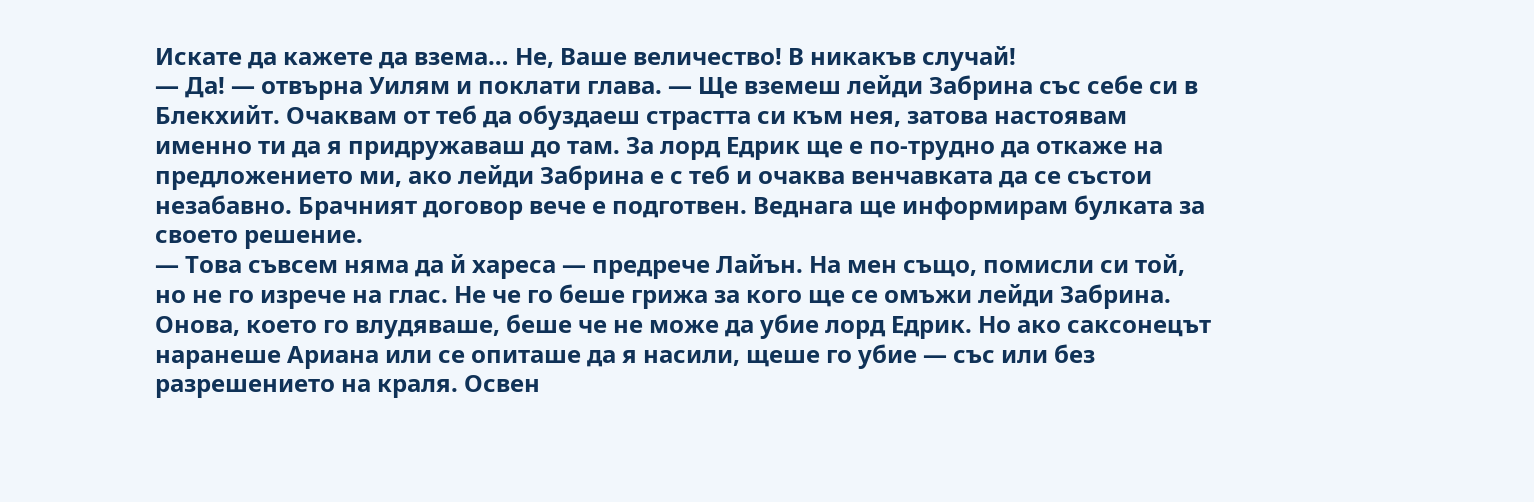Искате да кажете да взема… Не, Ваше величество! В никакъв случай!
— Да! — отвърна Уилям и поклати глава. — Ще вземеш лейди Забрина със себе си в Блекхийт. Очаквам от теб да обуздаеш страстта си към нея, затова настоявам именно ти да я придружаваш до там. За лорд Едрик ще е по-трудно да откаже на предложението ми, ако лейди Забрина е с теб и очаква венчавката да се състои незабавно. Брачният договор вече е подготвен. Веднага ще информирам булката за своето решение.
— Това съвсем няма да й хареса — предрече Лайън. На мен също, помисли си той, но не го изрече на глас. Не че го беше грижа за кого ще се омъжи лейди Забрина. Онова, което го влудяваше, беше че не може да убие лорд Едрик. Но ако саксонецът наранеше Ариана или се опиташе да я насили, щеше го убие — със или без разрешението на краля. Освен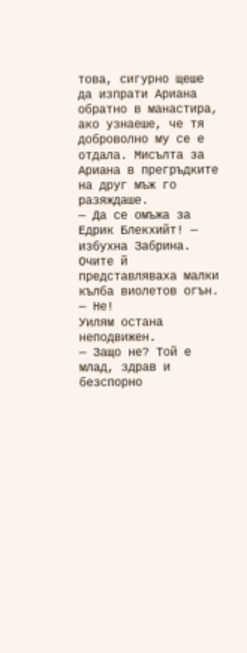това, сигурно щеше да изпрати Ариана обратно в манастира, ако узнаеше, че тя доброволно му се е отдала. Мисълта за Ариана в прегръдките на друг мъж го разяждаше.
— Да се омъжа за Едрик Блекхийт! — избухна Забрина. Очите й представляваха малки кълба виолетов огън. — Не!
Уилям остана неподвижен.
— Защо не? Той е млад, здрав и безспорно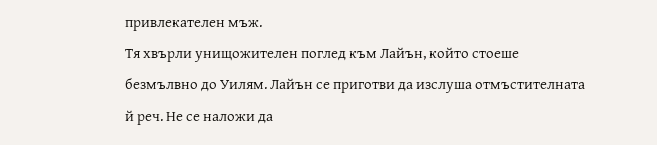привлекателен мъж.
Тя хвърли унищожителен поглед към Лайън, който стоеше безмълвно до Уилям. Лайън се приготви да изслуша отмъстителната й реч. Не се наложи да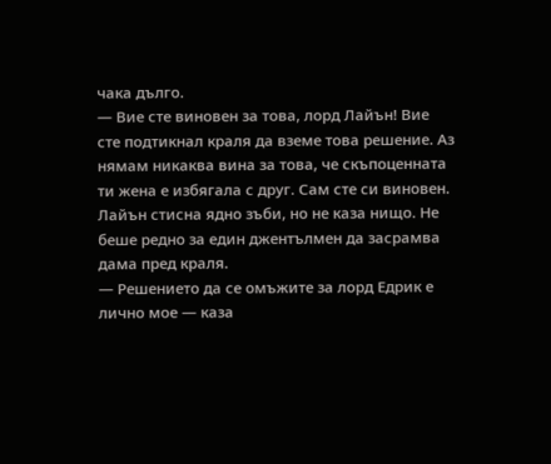чака дълго.
— Вие сте виновен за това, лорд Лайън! Вие сте подтикнал краля да вземе това решение. Аз нямам никаква вина за това, че скъпоценната ти жена е избягала с друг. Сам сте си виновен.
Лайън стисна ядно зъби, но не каза нищо. Не беше редно за един джентълмен да засрамва дама пред краля.
— Решението да се омъжите за лорд Едрик е лично мое — каза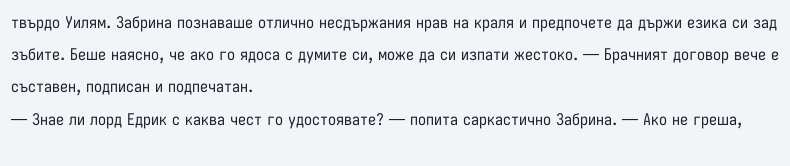твърдо Уилям. Забрина познаваше отлично несдържания нрав на краля и предпочете да държи езика си зад зъбите. Беше наясно, че ако го ядоса с думите си, може да си изпати жестоко. — Брачният договор вече е съставен, подписан и подпечатан.
— Знае ли лорд Едрик с каква чест го удостоявате? — попита саркастично Забрина. — Ако не греша,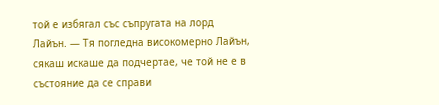той е избягал със съпругата на лорд Лайън. — Тя погледна високомерно Лайън, сякаш искаше да подчертае, че той не е в състояние да се справи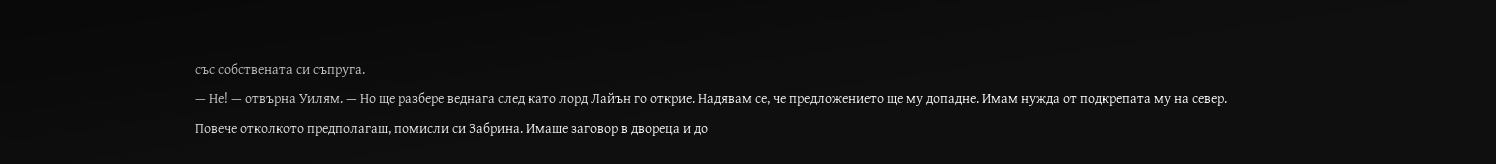със собствената си съпруга.
— Не! — отвърна Уилям. — Но ще разбере веднага след като лорд Лайън го открие. Надявам се, че предложението ще му допадне. Имам нужда от подкрепата му на север.
Повече отколкото предполагаш, помисли си Забрина. Имаше заговор в двореца и до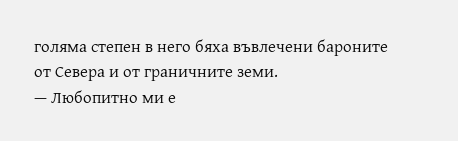голяма степен в него бяха въвлечени бароните от Севера и от граничните земи.
— Любопитно ми е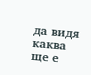да видя каква ще е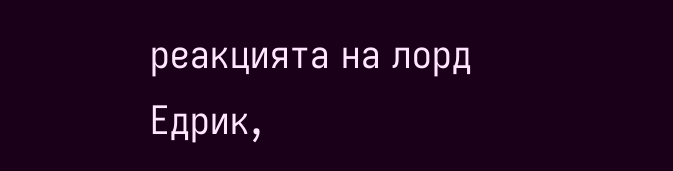реакцията на лорд Едрик,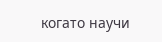когато научи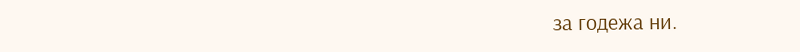за годежа ни.